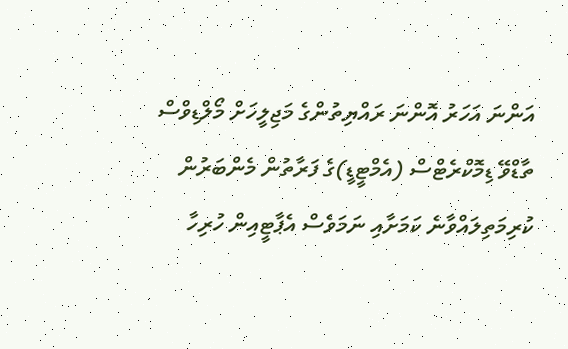އަންނަ އަހަރު އޮންނަ ރައްޔިތުންގެ މަޖިލީހަށް މޯލްޑިވްސް ތާޑްވޭ ޑިމޮކްރެޓްސް (އެމްޓީޑީ)ގެ ފަރާތުން މެންބަރުން ކުރިމަތިލައްވާނެ ކަމަށާއި ނަމަވެސް އެޕާޓީއިން ހުރިހާ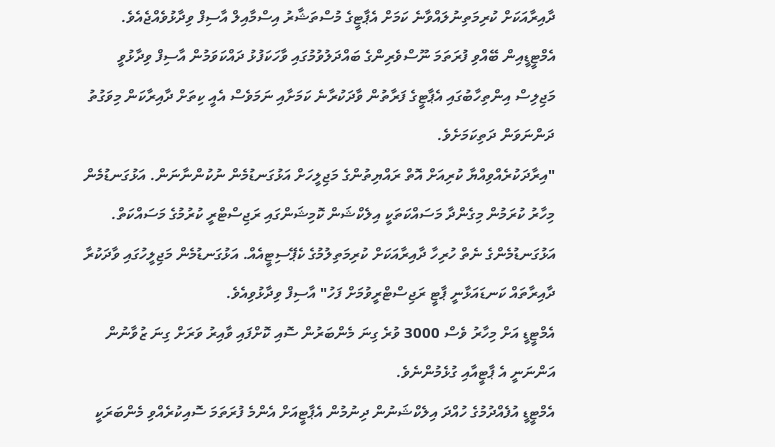ދާއިރާއަކަށް ކުރިމަތިނުލައްވާނެ ކަމަށް އެޕާޓީގެ މުސްތަޝާރު އިސްމާއިލް އާސިފް ވިދާޅުވެއްޖެއެވެ.
އެމްޓީޑީއިން ބޭއްވި ފުރަތަމަ ނޫސްވެރިންގެ ބައްދަލުވުމުގައި ވާހަކަފުޅު ދައްކަވަމުން އާސިފް ވިދާޅުވީ މަޖިލިސް އިންތިހާބުގައި އެޕާޓީގެ ފަރާތުން ވާދަކުރާނެ ކަމަށާއި ނަމަވެސް އެއީ ކިތަށް ދާއިރާކަން މިވަގުތު ދަންނަވަން ދަތިކަމަށެވެ.
"އިރާދަކުރެއްވިއްޔާ ކުރިއަށް އޮތް ރައްޔިތުންގެ މަޖިލީހަށް އަޅުގަނޑުމެން ނުކުންނާނަން. އަޅުގަނޑުމެން މިހާރު ކުރަމުން މިގެންދާ މަސައްކަތަކީ އިލެކްޝަން ކޮމިޝަންގައި ރަޖިސްޓްރީ ކުރުމުގެ މަސައްކަތް. އަޅުގަނޑުމެންގެ ނެތް ހުރިހާ ދާއިރާއަކަށް ކުރިމަތިލުމުގެ ކެޕޭސިޓީއެއް. އަޅުގަނޑުމެން މަޖިލީހުގައި ވާދަކުރާ ދާއިރާތައް ކަނޑައަޅާނީ ޕާޓީ ރަޖިސްޓްރީވުމަށް ފަހު" އާސިފް ވިދާޅުވިއެވެ.
އެމްޓީޑީ އަށް މިހާރު ވެސް 3000 ވުރެ ގިނަ މެންބަރުން ސޮއި ކޮށްފައި ވާއިރު ވަރަށް ގިނަ ޒުވާނުން އަންނަނީ އެ ޕާޓީއާއި ގުޅެމުންނެވެ.
އެމްޓީޑީ އުފެއްދުމުގެ ހުއްދަ އިލެކްޝަނުން ދިނުމުން އެޕާޓީއަށް އެންމެ ފުރަތަމަ ސޮއިކުރެއްވި މެންބަރަކީ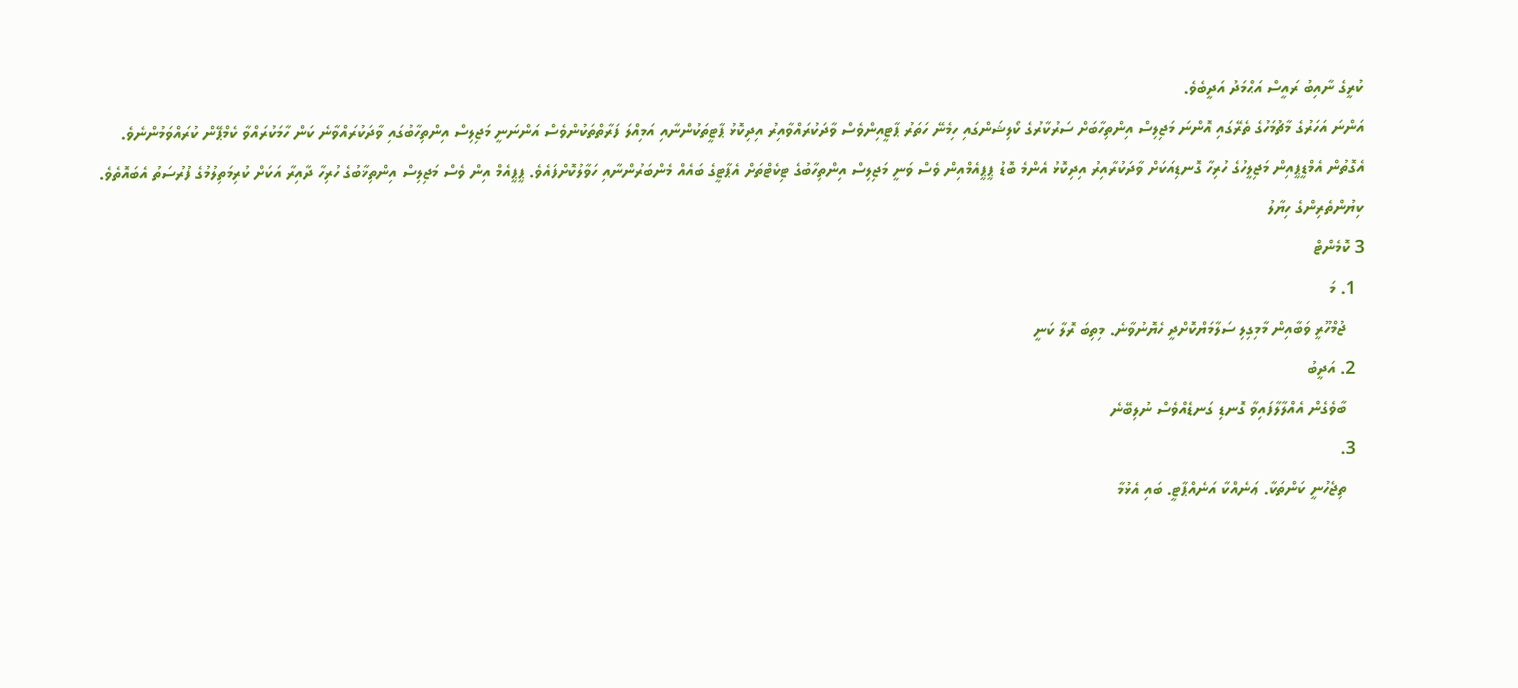ކުރީގެ ނާއިބު ރައީސް އަޙްމަދު އަދީބެވެ.
އަންނަ އަހަރުގެ މާޗުމަހުގެ ތެރޭގައި އޮންނަ މަޖިލިސް އިންތިހާބަށް ސަރުކާރުގެ ކޯލިޝަންގައި ހިމެނޭ ހަތަރު ޕާޓީއިންވެސް ވާދަކުރައްވާއިރު އިދިކޮޅު ޕާޓީތަކުންނާއި އަމިއްލަ ފަރާތްތަކުންވެސް އަންނަނީ މަޖިލިސް އިންތިހާބުގައި ވާދަކުރައްވާނެ ކަން ހާމަކުރައްވާ ކެމްޕޭން ކުރައްވަމުންނެވެ.
އެގޮތުން އެމްޑީޕީއިން މަޖިލީހުގެ ހުރިހާ ގޮނޑިއަކަށް ވާދަކުރާއިރު އިދިކޮޅު އެންމެ ބޮޑު ޕީޕީއެމްއިން ވެސް ވަނީ މަޖިލިސް އިންތިހާބުގެ ޓިކެޓްތަށް އެޕާޓީގެ ބައެއް މެންބަރުންނާއި ހަވާލުކޮށްފައެވެ. ޕީޕީއެމް އިން ވެސް މަޖިލިސް އިންތިޚާބުގެ ހުރިހާ ދާއިރާ އަކަށް ކުރިމަތިލުމުގެ ފުރުސަތު އެބައޮތެވެ.
ކިޔުންތެރިންގެ ހިޔާލު
3 ކޮމެންޓް
  1. މަ
    ޖުމްހޫރީ ވަބާއިން މާމިގިލި ސަލާމަޔްކޮށްދީ ހެޔޮނުވާނެ. މިތިބަ ރޮލާ ކަނީ
  2. އަދީބު
    ބާވެގެން އެއްލާލާފައިވާ ގޮނޑި ގަނޑެއްވެސް ނުލިބޭނެ
  3.
    ތިޖެހުނީ ކަންތަކާ. ޢަނެއްކާ އަނެއްޕާޓީ. ބައި އެޅުމާ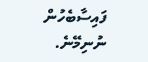ފައިސާބެހުން ނުނިމޭނެ.